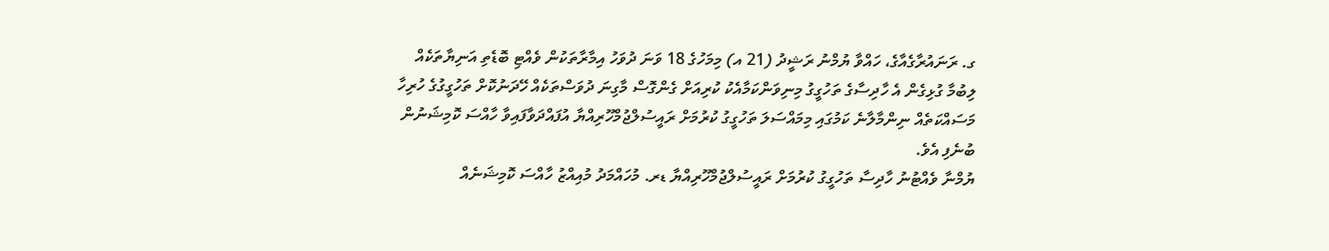ގ. ރަނައުރާގެއާގެ، ހައްވާ ޔުމްނު ރަޝީދު (21 އ) މިމަހުގެ 18 ވަނަ ދުވަހު އިމާރާތަކުން ވެއްޓި ބޮޑެތި އަނިޔާތަކެއް ލިބުމާ ގުޅިގެން އެ ހާދިސާގެ ތަހުގީގު މިނިވަންކަމާއެކު ކުރިއަށް ގެންގޮސް މާގިނަ ދުވަސްތަކެއް ހޭދަނުކޮށް ތަހުގީގުގެ ހުރިހާ މަސައްކަތެއް ނިންމާލާނެ ކަމުގައި މިމައްސަލަ ތަހުގީގު ކުރުމަށް ރައީސުލްޖުމްހޫރިއްޔާ އުފައްދަވާފައިވާ ހާއްސަ ކޮމިޝަނުން ބުނެފި އެވެ.
ޔުމްނާ ވެއްޓުނު ހާދިސާ ތަހުގީގު ކުރުމަށް ރައީސުލްޖުމްހޫރިއްޔާ ޑރ. މުހައްމަދު މުއިއްޒު ހާއްސަ ކޮމިޝަނެއް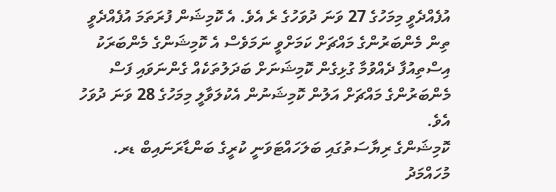އުފެއްދެވީ މިމަހުގެ 27 ވަނަ ދުވަހުގެ ރެ އެވެ. އެ ކޮމިޝަން ފުރަތަމަ އުފެއްދެވީ ތިން މެންބަރުންގެ މައްޗަށް ކަމަށްވީ ނަމަވެސް އެ ކޮމިޝަންގެ މެންބަރަކު އިސްތިއުފާ ދެއްވުމާ ގުޅިގެން ކޮމިޝަނަށް ބަދަލުތަކެއް ގެންނަވައި ފަސް މެންބަރުންގެ މައްޗަށް އަލުން ކޮމިޝަނުން އެކުލަވާލީ މިމަހުގެ 28 ވަނަ ދުވަހު އެވެ.
ކޮމިޝަންގެ ރިޔާސަތުގައި ބަލަހައްޓަވަނީ ކުރީގެ ބަންޑާރަނައިބް ޑރ. މުހައްމަދު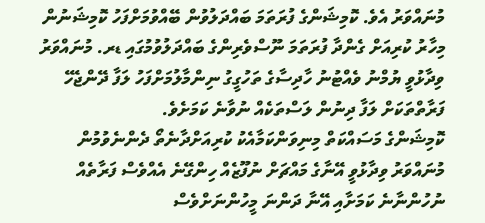މުނައްވަރު އެވެ. ކޮމިޝަންގެ ފުރަތަމަ ބައްދަލުވުން ބޭއްވުމަށްފަހު ކޮމިޝަނުން މިހާރު ކުރިއަށް ގެންދާ ފުރަތަމަ ނޫސްވެރިންގެ ބައްދަލުވުމުގައި ޑރ. މުނައްވަރު ވިދާޅުވީ ޔުމްނު ވެއްޓުނު ހާދިސާގެ ތަހުގީގު ނިންމާލުމަށްފަހު ލަފާ ދޭންޖެހޭ ފަރާތްތަކަށް ލަފާ ދިނުން ލަސްތަކެއް ނުވާނެ ކަމަށެވެ.
ކޮމިޝަންގެ މަސައްކަތް މިނިވަންކަމާއެކު ކުރިއަށްދާނެތޯ ދެންނެވުމުން މުނައްވަރު ވިދާޅުވީ އޭނާގެ މައްޗަށް ނުފޫޒެއް ހިންގޭނެ އެއްވެސް ފަރާތެއް ނުހުންނާނެ ކަމަށާއި އޭނާ ދަންނަ މީހުންނަށްވެސް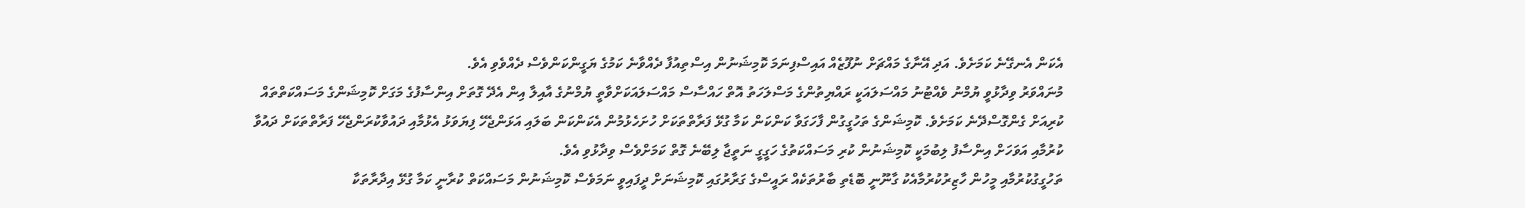އެކަން އެނގޭނެ ކަމަށެވެ. އަދި އޭނާގެ މައްޗަށް ނުފޫޒެއް އައިސްފިނަމަ ކޮމިޝަނުން އިސްތިއުފާ ދެއްވާނެ ކަމުގެ ޔަގީންކަންވެސް ދެއްވެވި އެވެ.
މުނައްވަރު ވިދާޅުވީ ޔުމްނު ވެއްޓުނު މައްސަލައަކީ ރައްޔިތުންގެ މަސްލަހަތު އޮތް ހައްސާސް މައްސަލައަކަށްވާތީ ޔުމްނުގެ އާއިލާ އިން އެދޭ ގޮތަށް އިންސާފުގެ މަގަށް ކޮމިޝަންގެ މަސައްކަތްތައް ކުރިއަށް ގެންގޮސްދޭނެ ކަމަށެވެ. ކޮމިޝަންގެ ތަހުގީގުން ފާހަގަވާ ކަންކަން ކަމާ ގުޅޭ ފަރާތްތަކަށް ހުށަހެޅުމުން އެކަންކަން ބަލައި އަޅަންޖެހޭ ފިޔަވަޅު އެޅުމާއި ދައުވާކުރަންޖެހޭ ފަރާތްތަކަށް ދައުވާ ކުރުމާއި އަވަހަށް އިންސާފު ލިބުމަކީ ކޮމިޝަނުން ކުރި މަސައްކަތުގެ ހަގީގީ ނަތީޖާ ލިބޭނެ ގޮތް ކަމަށްވެސް ވިދާޅުވި އެވެ.
ތަހުގީގުކުރުމާއި މީހުން ހާޒިރުކުރުމާއެކު ގާނޫނީ ބޮޑެތި ބާރުތަކެއް ރައީސްގެ ގަރާރުގައި ކޮމިޝަނަށް ދީފައިވީ ނަމަވެސް ކޮމިޝަނުން މަސައްކަތް ކުރާނީ ކަމާ ގުޅޭ އިދާރާތަކާ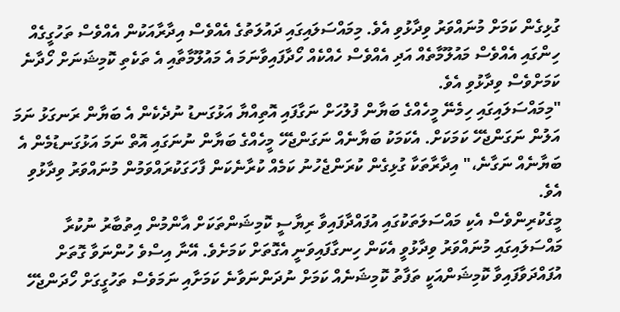ގުޅިގެން ކަމަށް މުނައްވަރު ވިދާޅުވި އެވެ. މިމައްސަލައިގައި ދައުލަތުގެ އެއްވެސް އިދާރާއަކުން އެއްވެސް ތަހުގީގެއް ހިންގައި އެއްވެސް މައުލޫމާތެއް އަދި އެއްވެސް ހެއްކެއް ހޯދާފައިވާނަމަ އެ މައުލޫމާތާއި އެ ތަކެތި ކޮމިޝަނަށް ހޯދާނެ ކަމަށްވެސް ވިދާޅުވި އެވެ.
"މިމައްސަލައިގައި ހިމެނޭ މީހެއްގެ ބަޔާން ފުލުހަށް ނަގާފައި އޮތިއްޔާ އަޅުގަނޑު ނުދެކެން އެ ބަޔާން ރަނގަޅު ނަމަ އަލުން ނަގަންޖެހޭ ކަމަކަށް. އެކަމަކު ބަޔާނެއް ނަގަންޖެހޭ މީހެއްގެ ބަޔާން ނުނަގައި އޮތް ނަމަ އަޅުގަނޑުމެން އެ ބަޔާނެއް ނަގާނެ،" އިދާރާތަކާ ގުޅިގެން ކުރަންޖެހުނު ކަމެއް ކުރާނެކަން ފާހަގަކުރައްވަމުން މުނައްވަރު ވިދާޅުވި އެވެ.
މީގެކުރިންވެސް އެކި މައްސަލަތަކުގައި އުފައްދާފައިވާ ރިޔާސީ ކޮމިޝަންތަކަށް އާންމުން އިތުބާރު ނުކުރާ މައްސަލައިގައި މުނައްވަރު ވިދާޅުވީ އެކަން ހިނގާފައިވަނީ އެގޮތަށް ކަމަށެވެ. އޭނާ އިސްވެ ހުންނަވާ ގޮތަށް އުފައްދަވާފައިވާ ކޮމިޝަންއަކީ ތަފާތު ކޮމިޝަނެއް ކަމަށް ނުދަންނަވާނެ ކަމަށާއި ނަމަވެސް ތަހުގީގަށް ހޯދަންޖެހޭ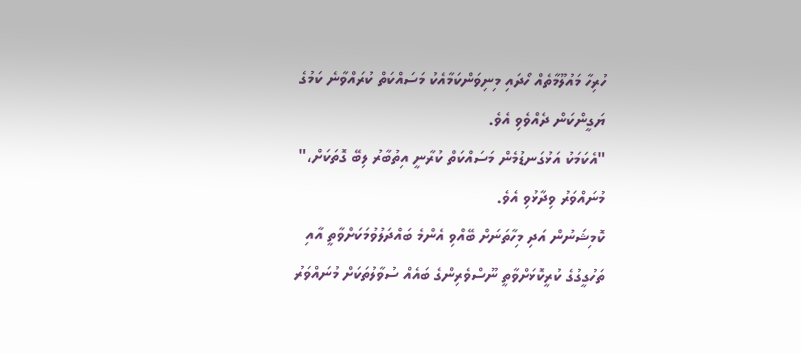ހުރިހާ މައުލޫމާތެއް ހޯދައި މިނިވަންކަމާއެކު މަސައްކަތް ކުރައްވާނެ ކަމުގެ ޔަގީންކަން ދެއްވެވި އެވެ.
"އެކަމަކު އަޅުގަނޑުމެން މަސައްކަތް ކުރާނީ އިތުބާރު ލިބޭ ގޮތަކަށް،" މުނައްވަރު ވިދާޅުވި އެވެ.
ކޮމިޝަނުން އަދި މިހާތަނަށް ބޭއްވި އެންމެ ބައްދަލުވުމަކަށްވާތީ އާއި ތަހުގީގުގެ ކުރީކޮޅަށްވާތީ ނޫސްވެރިންގެ ބައެއް ސުވާލުތަކަށް މުނައްވަރު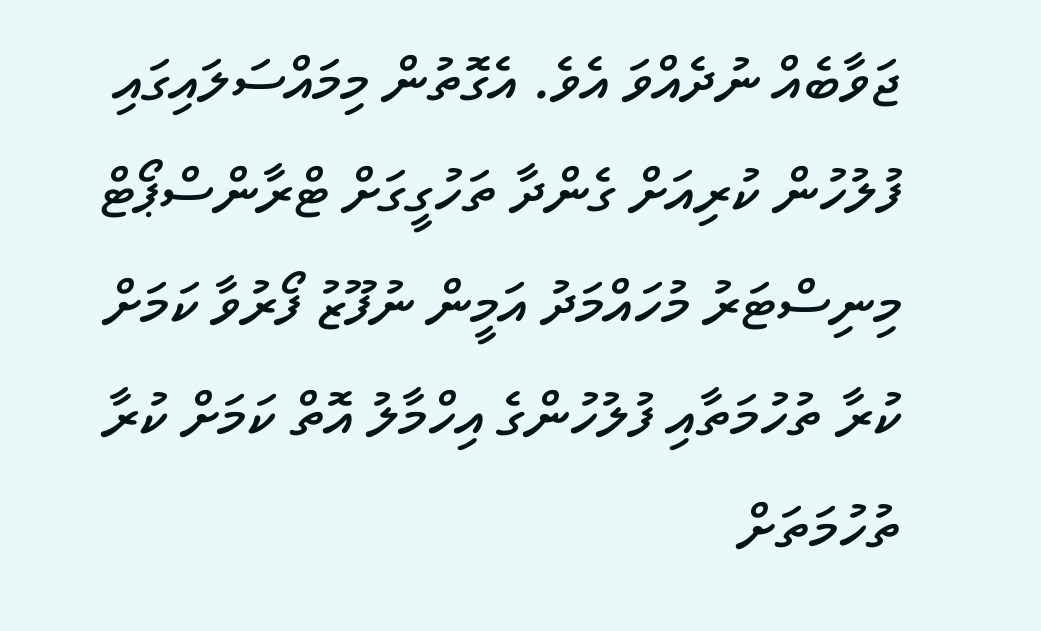ޖަވާބެއް ނުދެއްވަ އެވެ. އެގޮތުން މިމައްސަލައިގައި ފުލުހުން ކުރިއަށް ގެންދާ ތަހުގީގަށް ޓްރާންސްޕޯޓް މިނިސްޓަރު މުހައްމަދު އަމީން ނުފޫޒު ފޯރުވާ ކަމަށް ކުރާ ތުހުމަތާއި ފުލުހުންގެ އިހްމާލު އޮތް ކަމަށް ކުރާ ތުހުމަތަށް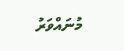މުނައްވަރު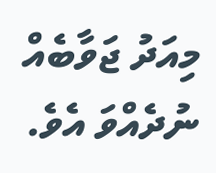މިއަދު ޖަވާބެއް ނުދެއްވަ އެވެ.